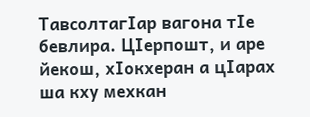ТавсолтагIар вагона тIе бевлира. ЦIерпошт, и аре йекош, хIокхеран а цIарах ша кху мехкан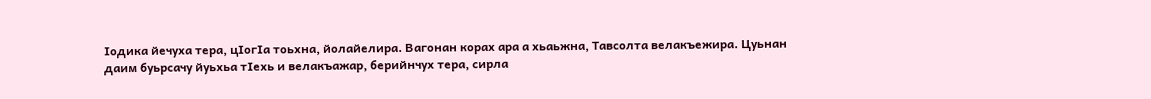Iодика йечуха тера, цIогIа тоьхна, йолайелира. Вагонан корах ара а хьаьжна, Тавсолта велакъежира. Цуьнан даим буьрсачу йуьхьа тIехь и велакъажар, берийнчух тера, сирла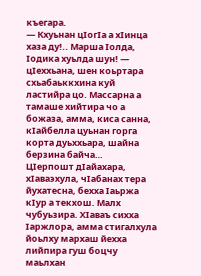къегара.
— Кхуьнан цIогIа а хIинца хаза ду!.. Марша Iолда, Iодика хуьлда шун! — цIеххьана, шен коьртара схьабаьккхина куй ластийра цо. Массарна а тамаше хийтира чо а божаза, амма, киса санна, кIайбелла цуьнан горга корта дуьххьара, шайна берзина байча…
ЦIерпошт дIайахара, хIаваэхула, чIабанах тера йухатесна, бехха Iаьржа кIур а текхош. Малх чубуьзира. ХIаваъ сихха Iаржлора, амма стигалхула йоьлху мархаш йехха лийпира гуш боцчу маьлхан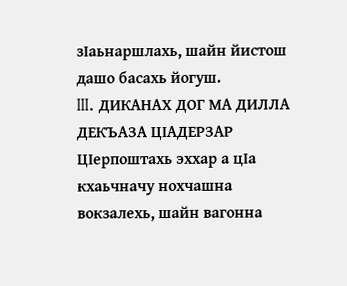зIаьнаршлахь, шайн йистош дашо басахь йогуш.
III. ДИКАНАХ ДОГ МА ДИЛЛА
ДЕКЪАЗА ЦIАДЕРЗАР
ЦIерпоштахь эххар а цIа кхаьчначу нохчашна вокзалехь, шайн вагонна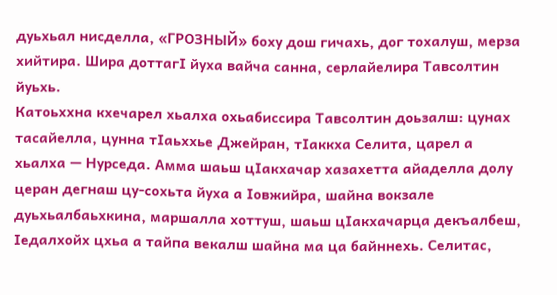дуьхьал нисделла, «ГРОЗНЫЙ» боху дош гичахь, дог тохалуш, мерза хийтира. Шира доттагI йуха вайча санна, серлайелира Тавсолтин йуьхь.
Катоьххна кхечарел хьалха охьабиссира Тавсолтин доьзалш: цунах тасайелла, цунна тIаьххье Джейран, тIаккха Селита, царел а хьалха — Нурседа. Амма шаьш цIакхачар хазахетта айаделла долу церан дегнаш цу-сохьта йуха а Iовжийра, шайна вокзале дуьхьалбаьхкина, маршалла хоттуш, шаьш цIакхачарца декъалбеш, Iедалхойх цхьа а тайпа векалш шайна ма ца байннехь. Селитас,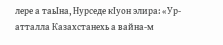лере а таьIна, Нурседе кIуон элира: «Ур-атталла Казахстанехь а вайна-м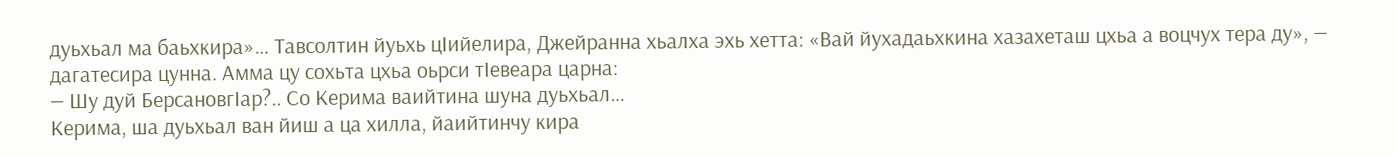дуьхьал ма баьхкира»… Тавсолтин йуьхь цIийелира, Джейранна хьалха эхь хетта: «Вай йухадаьхкина хазахеташ цхьа а воцчух тера ду», — дагатесира цунна. Амма цу сохьта цхьа оьрси тIевеара царна:
— Шу дуй БерсановгIар?.. Со Керима ваийтина шуна дуьхьал…
Керима, ша дуьхьал ван йиш а ца хилла, йаийтинчу кира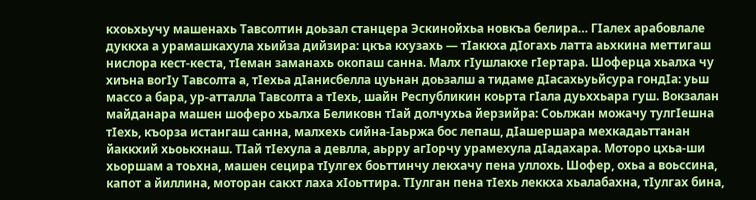кхоьхьучу машенахь Тавсолтин доьзал станцера Эскинойхьа новкъа белира… ГIалех арабовлале дуккха а урамашкахула хьийза дийзира: цкъа кхузахь — тIаккха дIогахь латта аьхкина меттигаш нислора кест-кеста, тIеман заманахь окопаш санна. Малх гIушлакхе гIертара. Шоферца хьалха чу хиъна вогIу Тавсолта а, тIехьа дIанисбелла цуьнан доьзалш а тидаме дIасахьуьйсура гондIа: уьш массо а бара, ур-атталла Тавсолта а тIехь, шайн Республикин коьрта гIала дуьххьара гуш. Вокзалан майданара машен шоферо хьалха Беликовн тIай долчухьа йерзийра: Соьлжан можачу тулгIешна тIехь, къорза истангаш санна, малхехь сийна-Iаьржа бос лепаш, дIашершара мехкадаьттанан йаккхий хьоькхнаш. ТIай тIехула а девлла, аьрру агIорчу урамехула дIадахара. Моторо цхьа-ши хьоршам а тоьхна, машен сецира тIулгех боьттинчу лекхачу пена уллохь. Шофер, охьа а воьссина, капот а йиллина, моторан сакхт лаха хIоьттира. ТIулган пена тIехь леккха хьалабахна, тIулгах бина,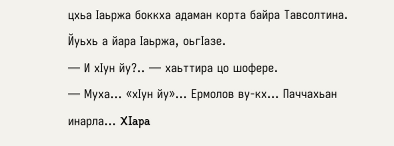цхьа Iаьржа боккха адаман корта байра Тавсолтина. Йуьхь а йара Iаьржа, оьгIазе.
— И хIун йу?.. — хаьттира цо шофере.
— Муха… «хIун йу»… Ермолов ву-кх… Паччахьан инарла… XIapa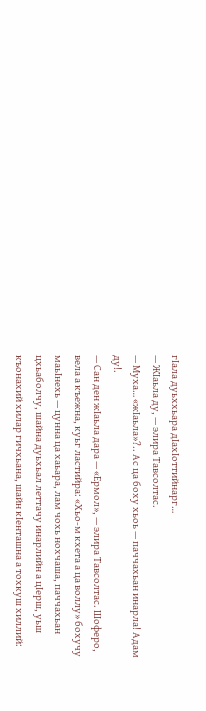гIала дуьххьара дIахIоттийнарг…
— ЖIаьла ду, — элира Тавсолтас.
— Муха… «жIаьла»?.. Ас ца боху хьоь — паччахьан инарла! Адам ду!.
— Сан ден жIаьла дара — «Ермол», — элира Тавсолтас. Шоферо, вела а къежна, куьг ластийра: «Хьо-м кхета а ца воллу» бохучу маьIнехь — цунна ца хаьара, лам чохь нохчаша, паччахьан цхьаболчу, шайна дуьхьал леттачу инарлийн а цIерш, уьш къонахий хилар гичхьана, шайн кIенташна а тохкуш хиллий: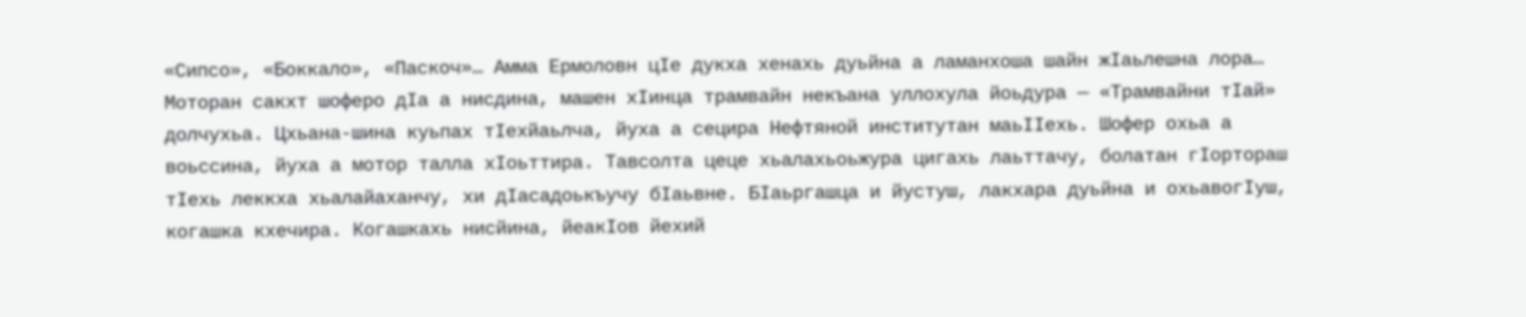«Сипсо», «Боккало», «Паскоч»… Амма Ермоловн цIе дукха хенахь дуьйна а ламанхоша шайн жIаьлешна лора…
Моторан сакхт шоферо дIа а нисдина, машен хIинца трамвайн некъана уллохула йоьдура — «Трамвайни тIай» долчухьа. Цхьана-шина куьпах тIехйаьлча, йуха а сецира Нефтяной институтан маьIIехь. Шофер охьа а воьссина, йуха а мотор талла хIоьттира. Тавсолта цеце хьалахьоьжура цигахь лаьттачу, болатан гIортораш тIехь леккха хьалайаханчу, хи дIасадоькъучу бIаьвне. БIаьргашца и йустуш, лакхара дуьйна и охьавогIуш, когашка кхечира. Когашкахь нисйина, йеакIов йехий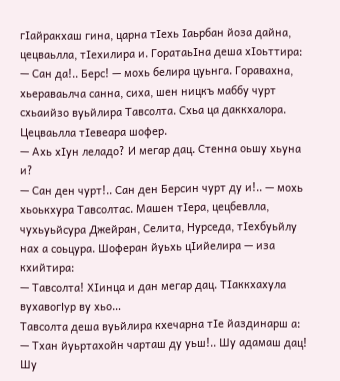гIайракхаш гина, царна тIехь Iаьрбан йоза дайна, цецваьлла, тIехилира и. ГоратаьIна деша хIоьттира:
— Сан да!.. Берс! — мохь белира цуьнга. Горавахна, хьераваьлча санна, сиха, шен ницкъ маббу чурт схьаийзо вуьйлира Тавсолта. Схьа ца даккхалора. Цецваьлла тIевеара шофер.
— Ахь хIун леладо? И мегар дац. Стенна оьшу хьуна и?
— Сан ден чурт!.. Сан ден Берсин чурт ду и!.. — мохь хьоькхура Тавсолтас. Машен тIера, цецбевлла, чухьуьйсура Джейран, Селита, Нурседа, тIехбуьйлу нах а соьцура. Шоферан йуьхь цIийелира — иза кхийтира:
— Тавсолта! ХIинца и дан мегар дац. ТIаккхахула вухавогIyp ву хьо…
Тавсолта деша вуьйлира кхечарна тIе йаздинарш а:
— Тхан йуьртахойн чарташ ду уьш!.. Шу адамаш дац! Шу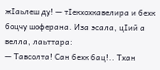жIаьлеш ду! — тIекхохкавелира и бехк боцчу шоферана. Иза эсала, цIий а велла, лаьттара:
— Тавсолта! Сан бехк бац!.. Тхан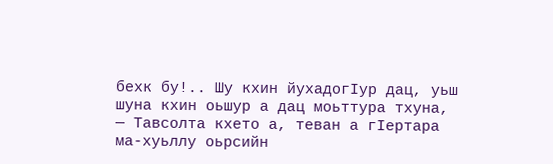бехк бу!.. Шу кхин йухадогIур дац, уьш шуна кхин оьшур а дац моьттура тхуна, — Тавсолта кхето а, теван а гIертара ма-хуьллу оьрсийн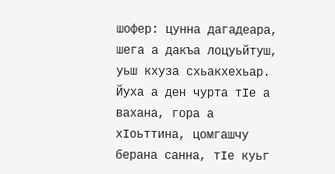шофер: цунна дагадеара, шега а дакъа лоцуьйтуш, уьш кхуза схьакхехьар. Йуха а ден чурта тIе а вахана, гора а хIоьттина, цомгашчу берана санна, тIе куьг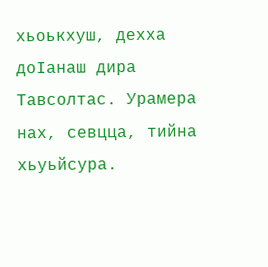хьоькхуш, дехха доIанаш дира Тавсолтас. Урамера нах, севцца, тийна хьуьйсура.